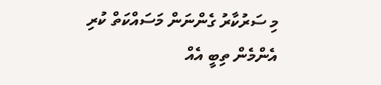މި ސަރުކާރު ގެންނަން މަސައްކަތް ކުރި އެންމެން ތިބީ އެއް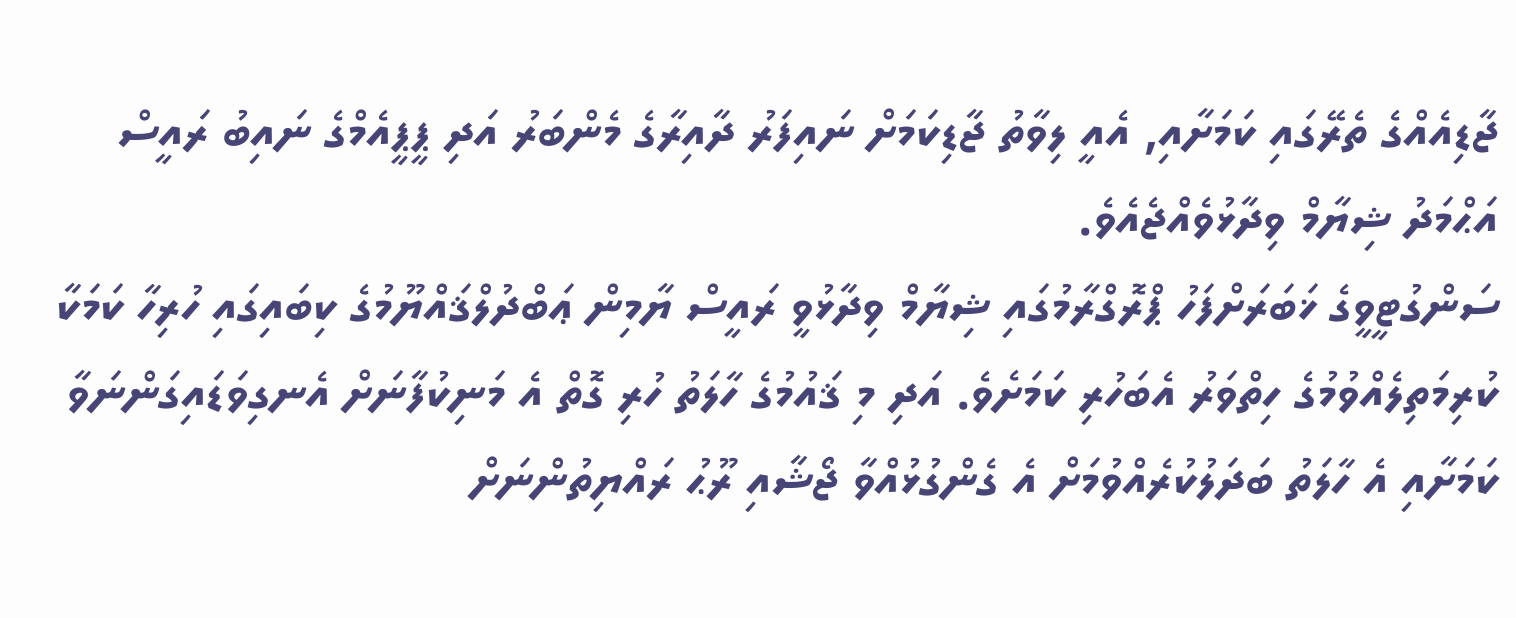ޖާޑިއެއްގެ ތެރޭގައި ކަމަށާއި, އެއީ ލިވާތު ޖާޑިކަމަށް ނައިފަރު ދާއިރާގެ މެންބަރު އަދި ޕީޕީއެމްގެ ނައިބު ރައީސް އަޙްމަދު ޝިޔާމް ވިދާޅުވެއްޖެއެވެ.
ސަންގުޓީވީގެ ޚަބަރަށްފަހު ޕްރޮގްރާމުގައި ޝިޔާމް ވިދާޅުވީ ރައީސް ޔާމިން ޢަބްދުލްޤައްޔޫމުގެ ކިބައިގައި ހުރިހާ ކަމަކާ ކުރިމަތިލެއްވުމުގެ ހިތްވަރު އެބަހުރި ކަމަށެވެ. އަދި މި ޤައުމުގެ ހާލަތު ހުރި ގޮތް އެ މަނިކުފާނަށް އެނގިވަޑައިގަންނަވާ ކަމަށާއި އެ ހާލަތު ބަދަލުކުރެއްވުމަށް އެ ގެންގުޅުއްވާ ޖޯޝާއި ރޫޙު ރައްޔިތުންނަށް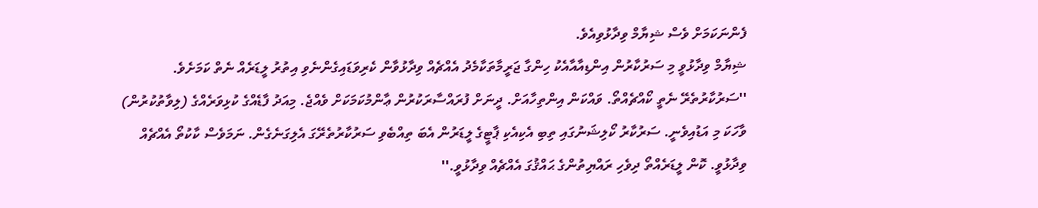ފެންނަކަމަށް ވެސް ޝިޔާމް ވިދާޅުވިއެވެ.
ޝިޔާމް ވިދާޅުވީ މި ސަރުކާރުން އިންޑިއާއާއެކު ހިންގާ ޖަރީމާތަކާމެދު އެއްޗެއް ވިދާޅުވާން ކެރިވަޑައިގެންނެވި އިތުރު ލީޑަރެއް ނެތް ކަމަށެވެ.
''ސަރުކާރުތެރޭ ނެތީ ކޯއްޗެއްތޯ. ވައްކަން އިންތިހާއަށް. ދީނަށް ފުރައްސާރަކުރުން ޢާންމުކަމަކަށް ވެއްޖެ. މިއަދު ފާޑެއްގެ ކުޅިވަރެއްގެ (ލިވާތުކުރުން) ވާހަކަ މި އަޑުއިވެނީ. ސަރުކާރު ކޯލިޝަނުގައި ތިބި އެކިއެކި ޕާޓީގެ ލީޑަރުން އެބަ ތިއްބެވި ސަރުކާރުތެރޭގަ އެލިގަނެގެން. ނަމަވެސް ކާކުތޯ އެއްޗެއް ވިދާޅުވީ. ކޮން ލީޑަރެއްތޯ ދިވެހި ރައްޔިތުންގެ ޙައްޤުގަ އެއްޗެއް ވިދާޅުވީ.''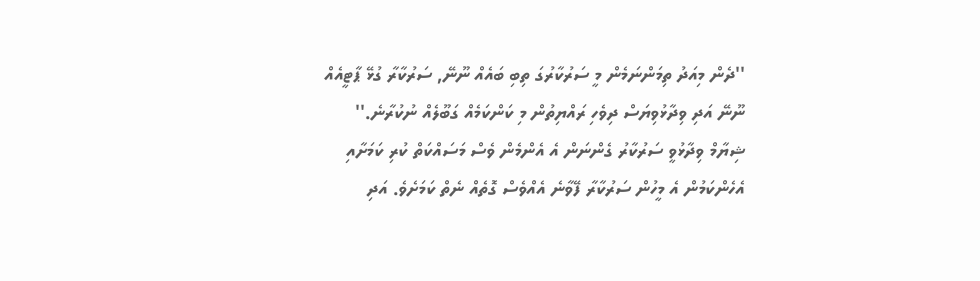''ދެން މިއަދު ތިމަންނަމެން މީ ސަރުކާރުގަ ތިބި ބައެއް ނޫނޭ, ސަރުކާރާ ގުޅޭ ޕާޓީއެއް ނޫނޭ އަދި ވިދާޅުވިޔަސް ދިވެހި ރައްޔިތުން މި ކަންކަމެއް ގަބޫލެއް ނުކުރާނެ.''
ޝިޔާމް ވިދާޅުވީ ސަރުކާރު ގެންނަން އެ އެންމެން ވެސް މަސައްކަތް ކުރި ކަމަށާއި އެހެންކަމުން އެ މީހުން ސަރުކާރާ ފޭވާނެ އެއްވެސް ގޮތެއް ނެތް ކަމަށެވެ. އަދި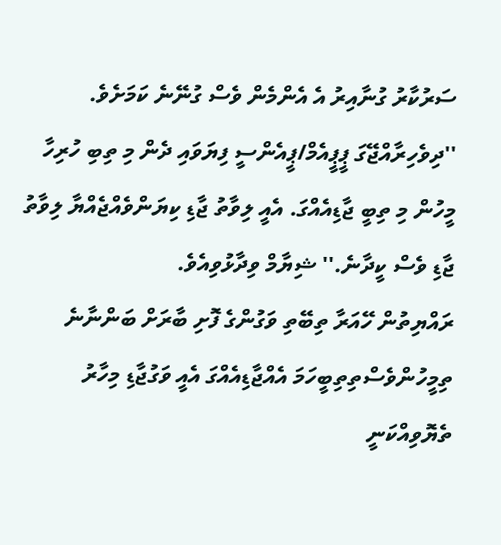ސަރުކާރު ގުނާއިރު އެ އެންމެން ވެސް ގުނޭނެ ކަމަށެވެ.
''ދިވެހިރާއްޖޭގަ ޕީޕީއެމް/ޕީއެންސީ ފިޔަވައި ދެން މި ތިބި ހުރިހާ މީހުން މި ތިބީ ޖާޑިއެއްގަ. އެއީ ލިވާތު ޖާޑި ކިޔަންވެއްޖެއްޔާ ލިވާތު ޖާޑި ވެސް ކީދާނެ.'' ޝިޔާމް ވިދާޅުވިއެވެ.
ރައްޔިތުން ހޭއަރާ ތިބޭތި ވަގުންގެ ފޮށި ބާރަށް ބަންނާނެ
ތިމީހުންވެސްތިތިބީހަމަ އެއްޖާޑިއެއްގަ އެއީ ވަގުޖާޑި މިހާރު ތެޔޮވިއްކަނީ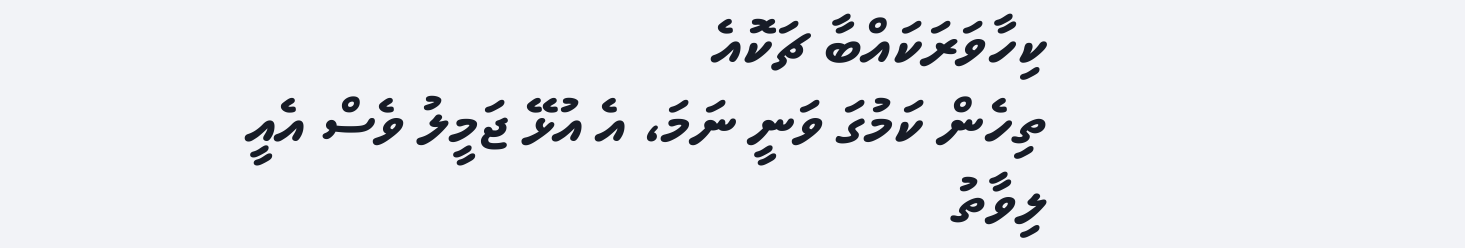ކިހާވަރަކައްބާ ޗަކޮއެ
ތިހެން ކަމުގަ ވަނީ ނަމަ، އެ އުޅޭ ޖަމީލު ވެސް އެއީ ލިވާތު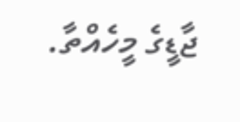ޖާޑީގެ މީހެއްތާ.